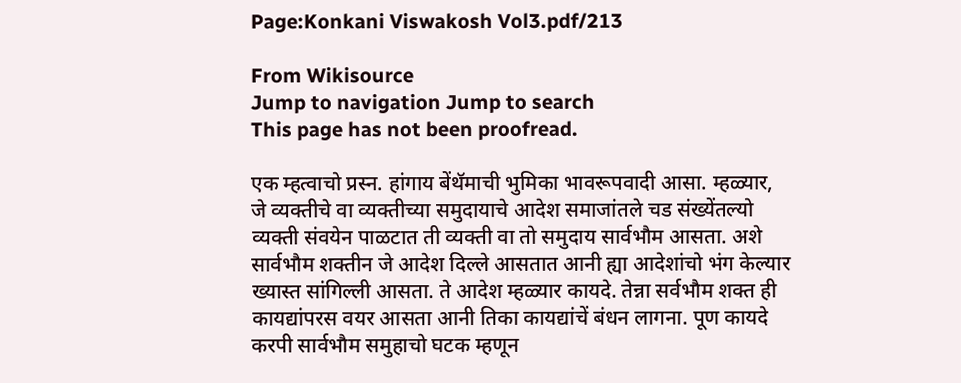Page:Konkani Viswakosh Vol3.pdf/213

From Wikisource
Jump to navigation Jump to search
This page has not been proofread.

एक म्हत्वाचो प्रस्न. हांगाय बेंथॅमाची भुमिका भावरूपवादी आसा. म्हळ्यार, जे व्यक्तीचे वा व्यक्तीच्या समुदायाचे आदेश समाजांतले चड संख्येंतल्यो व्यक्ती संवयेन पाळटात ती व्यक्ती वा तो समुदाय सार्वभौम आसता. अशे सार्वभौम शक्तीन जे आदेश दिल्ले आसतात आनी ह्या आदेशांचो भंग केल्यार ख्यास्त सांगिल्ली आसता. ते आदेश म्हळ्यार कायदे. तेन्ना सर्वभौम शक्त ही कायद्यांपरस वयर आसता आनी तिका कायद्यांचें बंधन लागना. पूण कायदे करपी सार्वभौम समुहाचो घटक म्हणून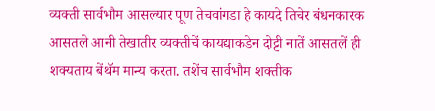व्यक्ती सार्वभौम आसल्यार पूण तेचवांगडा हे कायदे तिचेर बंधनकारक आसतले आनी तेखातीर व्यक्तीचें कायद्याकडेन दोट्टी नातें आसतलें ही शक्यताय बेंथॅम मान्य करता. तशेंच सार्वभौम शक्तीक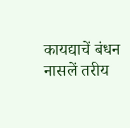कायद्याचें बंधन नासलें तरीय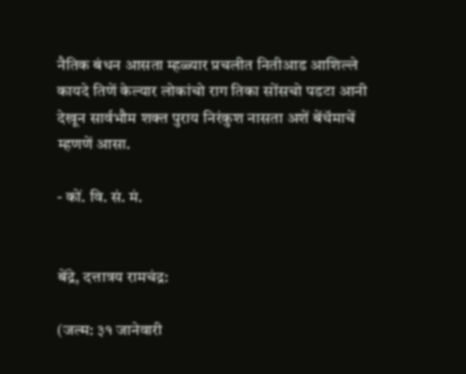नैतिक बंधन आसता म्हळ्यार प्रचलीत नितीआड आशिल्ले कायदे तिणें केल्यार लोकांचो राग तिका सोंसचो पडटा आनी देखून सार्वभौम शक्त पुराय निरंकुश नासता अशें बेंथॅमाचें म्हणणें आसा.

- कों. वि. सं. मं.


बेंद्रे, दत्तात्रय रामचंद्र:

(जल्म: ३१ जानेवारी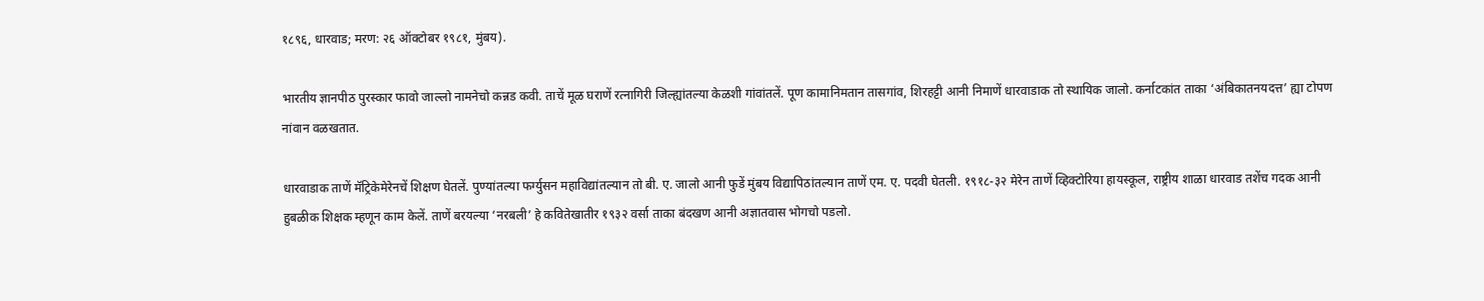१८९६, धारवाड; मरण: २६ ऑक्टोबर १९८१, मुंबय).

भारतीय ज्ञानपीठ पुरस्कार फावो जाल्लो नामनेचो कन्नड कवी. ताचें मूळ घराणें रत्नागिरी जिल्ह्यांतल्या केळशी गांवांतलें. पूण कामानिमतान तासगांव, शिरहट्टी आनी निमाणें धारवाडाक तो स्थायिक जालो. कर्नाटकांत ताका ‘अंबिकातनयदत्त’ ह्या टोपण नांवान वळखतात.

धारवाडाक ताणें मॅट्रिकेमेरेनचें शिक्षण घेतलें. पुण्यांतल्या फर्ग्युसन महाविद्यांतल्यान तो बी. ए. जालो आनी फुडें मुंबय विद्यापिठांतल्यान ताणें एम. ए. पदवी घेतली. १९१८-३२ मेरेन ताणें व्हिक्टोरिया हायस्कूल, राष्ट्रीय शाळा धारवाड तशेंच गदक आनी हुबळीक शिक्षक म्हणून काम केलें. ताणें बरयल्या ‘नरबली’ हे कवितेखातीर १९३२ वर्सा ताका बंदखण आनी अज्ञातवास भोगचो पडलो.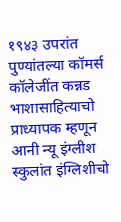१९४३ उपरांत पुण्यांतल्या कॉमर्स कॉलेजींत कन्नड भाशासाहित्याचो प्राध्यापक म्हणून आनी न्यू इंग्लीश स्कुलांत इंग्लिशीचो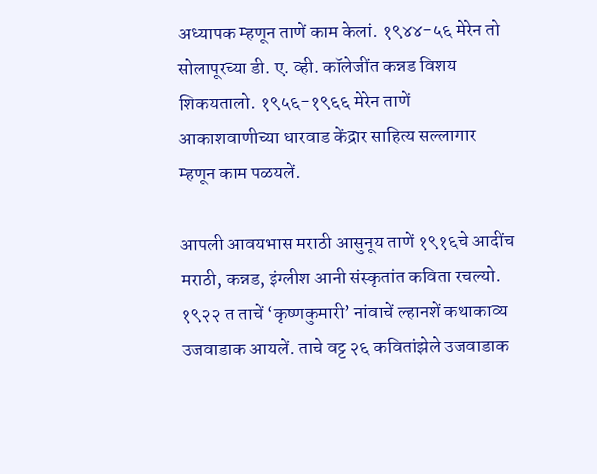अध्यापक म्हणून ताणें काम केलां. १९४४-५६ मेरेन तो सोलापूरच्या डी. ए. व्ही. कॉलेजींत कन्नड विशय शिकयतालो. १९५६-१९६६ मेरेन ताणें आकाशवाणीच्या धारवाड केंद्रार साहित्य सल्लागार म्हणून काम पळयलें.

आपली आवयभास मराठी आसुनूय ताणें १९१६चे आदींच मराठी, कन्नड, इंग्लीश आनी संस्कृतांत कविता रचल्यो. १९२२ त ताचें ‘कृष्णकुमारी’ नांवाचें ल्हानशें कथाकाव्य उजवाडाक आयलें. ताचे वट्ट २६ कवितांझेले उजवाडाक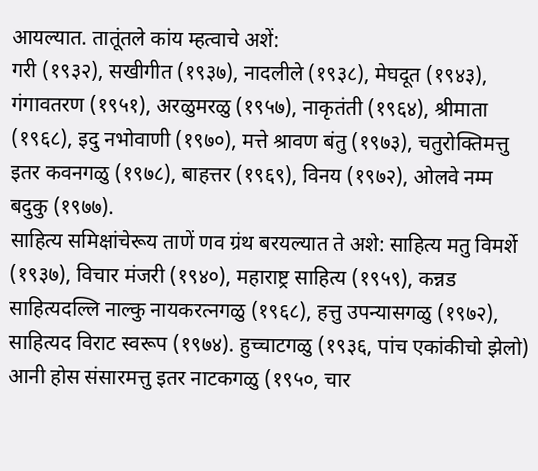आयल्यात. तातूंतले कांय म्हत्वाचे अशें:
गरी (१९३२), सखीगीत (१९३७), नादलीले (१९३८), मेघदूत (१९४३), गंगावतरण (१९५१), अरळुमरळु (१९५७), नाकृतंती (१९६४), श्रीमाता (१९६८), इदु नभोवाणी (१९७०), मत्ते श्रावण बंतु (१९७३), चतुरोक्तिमत्तु इतर कवनगळु (१९७८), बाहत्तर (१९६९), विनय (१९७२), ओलवे नम्म बदुकु (१९७७).
साहित्य समिक्षांचेरूय ताणें णव ग्रंथ बरयल्यात ते अशे: साहित्य मतु विमर्शे (१९३७), विचार मंजरी (१९४०), महाराष्ट्र साहित्य (१९५९), कन्नड साहित्यदल्लि नाल्कु नायकरत्नगळु (१९६८), हत्तु उपन्यासगळु (१९७२), साहित्यद विराट स्वरूप (१९७४). हुच्चाटगळु (१९३६, पांच एकांकीचो झेलो) आनी होस संसारमत्तु इतर नाटकगळु (१९५०, चार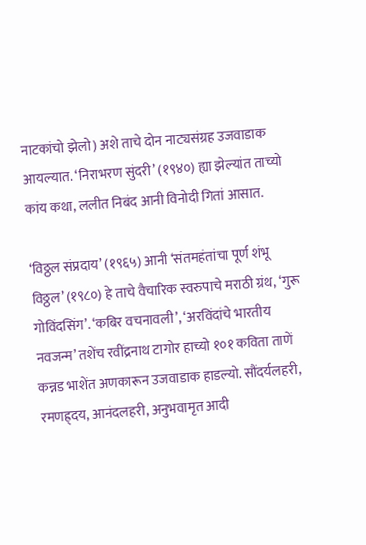नाटकांचो झेलो) अशे ताचे दोन नाट्यसंग्रह उजवाडाक आयल्यात. ‘निराभरण सुंदरी’ (१९४०) ह्या झेल्यांत ताच्यो कांय कथा, ललीत निबंद आनी विनोदी गितां आसात.

‘विठ्ठल संप्रदाय’ (१९६५) आनी ‘संतमहंतांचा पूर्ण शंभू विठ्ठल’ (१९८०) हे ताचे वैचारिक स्वरुपाचे मराठी ग्रंथ, ‘गुरू गोविंदसिंग’. ‘कबिर वचनावली’, ‘अरविंदांचे भारतीय नवजन्म’ तशेंच रवींद्रनाथ टागोर हाच्यो १०१ कविता ताणें कन्नड भाशेंत अणकारून उजवाडाक हाडल्यो. सौंदर्यलहरी, रमणह्र्दय, आनंदलहरी, अनुभवामृत आदी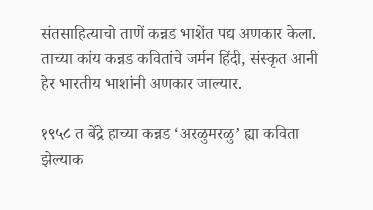संतसाहित्याचो ताणें कन्नड भाशेंत पद्य अणकार केला. ताच्या कांय कन्नड कवितांचे जर्मन हिंदी, संस्कृत आनी हेर भारतीय भाशांनी अणकार जाल्यार.

१९५८ त बेंद्रे हाच्या कन्नड ‘अरळुमरळु’ ह्या कविता झेल्याक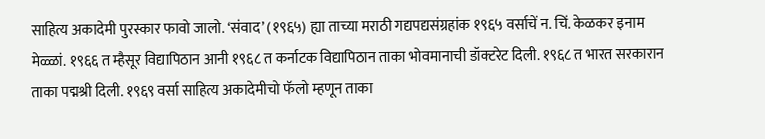साहित्य अकादेमी पुरस्कार फावो जालो. ‘संवाद’ (१९६५) ह्या ताच्या मराठी गद्यपद्यसंग्रहांक १९६५ वर्साचें न. चिं. केळकर इनाम मेळ्ळां. १९६६ त म्हैसूर विद्यापिठान आनी १९६८ त कर्नाटक विद्यापिठान ताका भोवमानाची डॉक्टरेट दिली. १९६८ त भारत सरकारान ताका पद्मश्री दिली. १९६९ वर्सा साहित्य अकादेमीचो फॅलो म्हणून ताका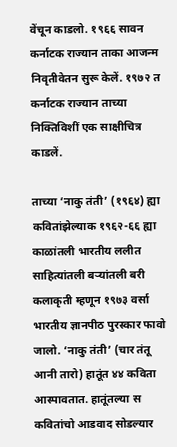वेंचून काडलो. १९६६ सावन कर्नाटक राज्यान ताका आजन्म निवृतीवेतन सुरू केलें. १९७२ त कर्नाटक राज्यान ताच्या निक्तिविशीं एक साक्षीचित्र काडलें.

ताच्या ‘नाकु तंती’ (१९६४) ह्या कवितांझेल्याक १९६२-६६ ह्या काळांतली भारतीय ललीत साहित्यांतली बर्‍यांतली बरी कलाकृती म्हणून १९७३ वर्सा भारतीय ज्ञानपीठ पुरस्कार फावो जालो. ‘नाकु तंती’ (चार तंतू आनी तारो) हातूंत ४४ कविता आस्पावतात. हातूंतल्या स कवितांचो आडवाद सोडल्यार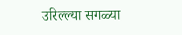उरिल्ल्या सगळ्या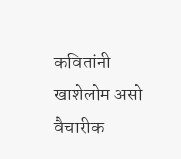कवितांनी खाशेलोम असो वैचारीक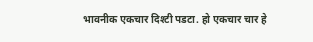भावनीक एकचार दिश्टी पडटा. हो एकचार चार हे